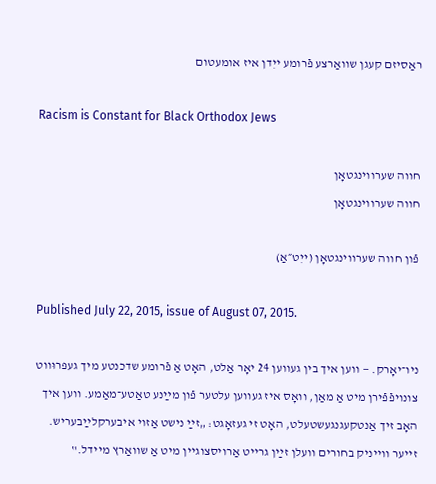ראַסיזם קעגן שוואַרצע פֿרומע ייִדן איז אומעטום

Racism is Constant for Black Orthodox Jews

חווה שערווינגטאָן
חווה שערווינגטאָן

פֿון חווה שערווינגטאָן (ייִט״אַ)

Published July 22, 2015, issue of August 07, 2015.

ניו־יאָרק. — ווען איך בין געווען 24 יאָר אַלט, האָט אַ פֿרומע שדכנטע מיך געפּרוּווט צונויפֿפֿירן מיט אַ מאַן, וואָס איז געווען עלטער פֿון מײַנע טאַטע־מאַמע. ווען איך האָב זיך אַנטקעגנגעשטעלט, האָט זי געזאָגט: „זײַ נישט אַזוי איבערקלײַבעריש. זייער ווייניק בחורים וועלן זײַן גרייט אַרויסצוגיין מיט אַ שוואַרץ מיידל.‟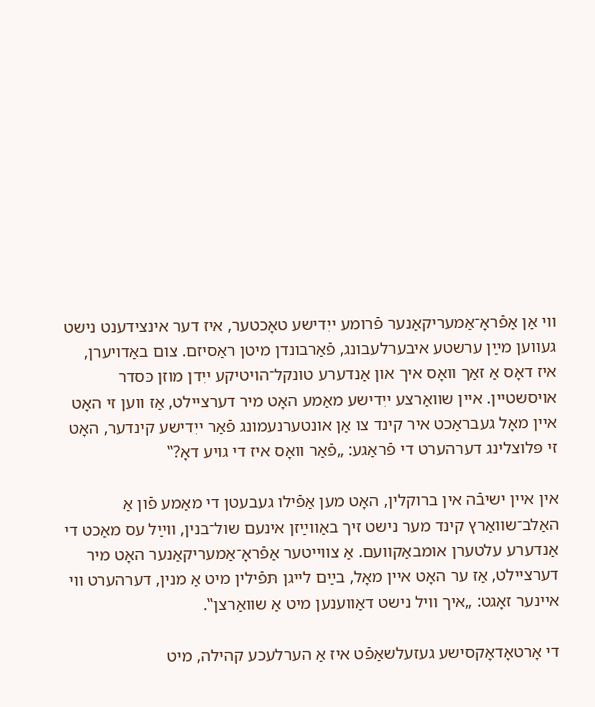ווי אַן אַפֿראָ־אַמעריקאַנער פֿרומע ייִדישע טאָכטער, איז דער אינצידענט נישט געווען מײַן ערשטע איבערלעבונג, פֿאַרבונדן מיטן ראַסיזם. צום באַדויערן, איז דאָס אַ זאַך וואָס איך און אַנדערע טונקל־הויטיקע ייִדן מוזן כּסדר אויסשטיין. איין שוואַרצע ייִדישע מאַמע האָט מיר דערציילט, אַז ווען זי האָט איין מאָל געבראַכט איר קינד צו אַן אונטערנעמונג פֿאַר ייִדישע קינדער, האָט זי פּלוצלינג דערהערט די פֿראַגע: „פֿאַר וואָס איז די גויע דאָ?‟

אין איין ישיבֿה אין ברוקלין, האָט מען אַפֿילו געבעטן די מאַמע פֿון אַ האַלב־שוואַרץ קינד מער נישט זיך באַווײַזן אינעם שול־בנין, ווײַל עס מאַכט די אַנדערע עלטערן אומבאַקוועם. אַ צווייטער אַפֿראָ־אַמעריקאַנער האָט מיר דערציילט, אַז ער האָט איין מאָל, בײַם לייגן תּפֿילין מיט אַ מנין, דערהערט ווי איינער זאָגט: „איך וויל נישט דאַווענען מיט אַ שוואַרצן‟.

די אָרטאָדאָקסישע געזעלשאַפֿט איז אַ הערלעכע קהילה, מיט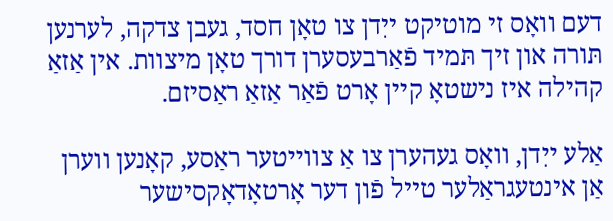דעם וואָס זי מוטיקט ייִדן צו טאָן חסד, געבן צדקה, לערנען תּורה און זיך תּמיד פֿאַרבעסערן דורך טאָן מיצוות. אין אַזאַ קהילה איז נישטאָ קיין אָרט פֿאַר אַזאַ ראַסיזם.

אַלע ייִדן, וואָס געהערן צו אַ צווייטער ראַסע, קאָנען ווערן אַן אינטעגראַלער טייל פֿון דער אָרטאָדאָקסישער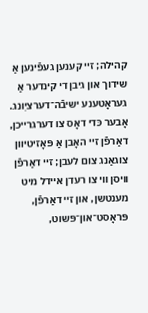קהילה; זיי קענען געפֿינען אַ שידוך און גיבן די קינדער אַ געראָטענע ישיבֿה־דערציִונג. אָבער כּדי דאָס צו דערגרייכן, דאַרפֿן זיי האָבן אַ פּאָזיטיוון צוגאַנג צום לעבן; זיי דאַרפֿן וויסן ווי צו רעדן איידל מיט מענטשן, און זיי דאַרפֿן, פּראָסט־און־פּשוט,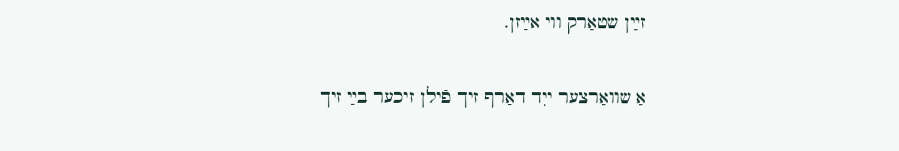זײַן שטאַרק ווי אײַזן.

אַ שוואַרצער ייִד דאַרף זיך פֿילן זיכער בײַ זיך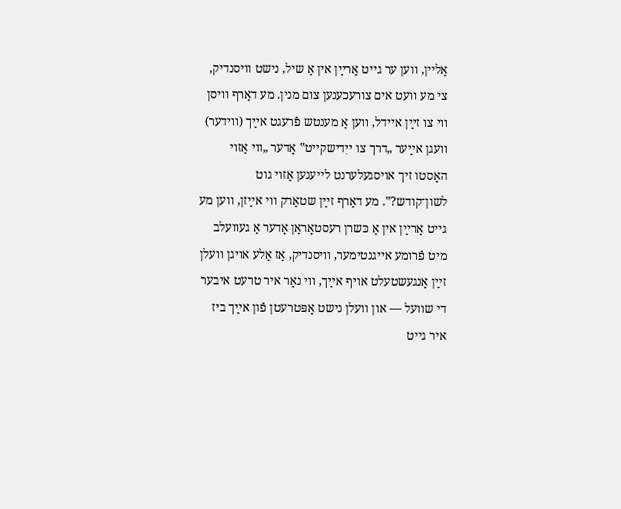אַליין, ווען ער גייט אַרײַן אין אַ שיל, נישט וויסנדיק, צי מע וועט אים צורעכענען צום מנין. מע דאַרף וויסן ווי צו זײַן איידל, ווען אַ מענטש פֿרעגט אײַך (ווידער) וועגן אײַער „דרך צו ייִדישקייט‟ אָדער „ווי אַזוי האָסטו זיך אויסגעלערנט לייענען אַזוי גוט לשון־קודש?‟. מע דאַרף זײַן שטאַרק ווי אײַזן, ווען מע גייט אַרײַן אין אַ כּשרן רעסטאָראַן אָדער אַ געוועלב מיט פֿרומע אייגנטימער, וויסנדיק, אַז אַלע אויגן וועלן זײַן אָנגעשטעלט אויף אײַך, ווי נאָר איר טרעט איבער די שוועל — און וועלן נישט אָפּטרעטן פֿון אײַך ביז איר גייט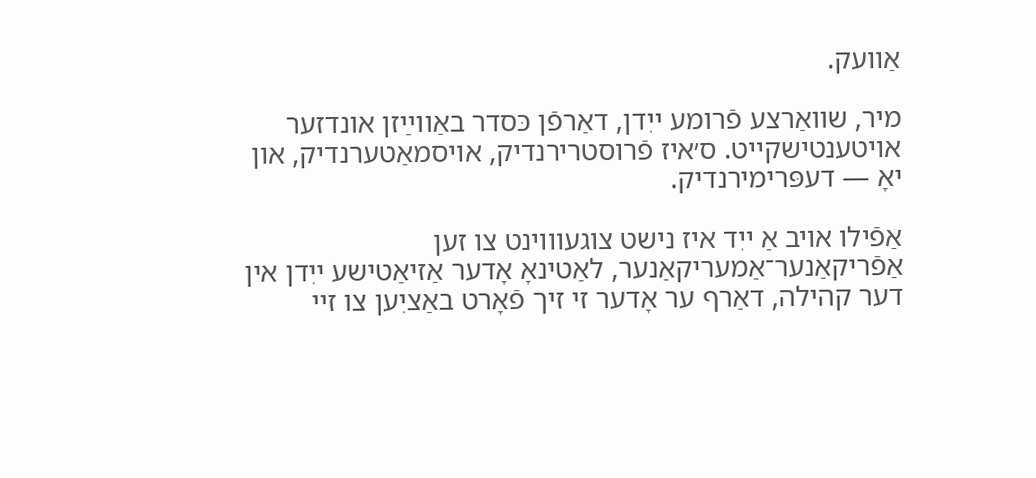אַוועק.

מיר, שוואַרצע פֿרומע ייִדן, דאַרפֿן כּסדר באַווײַזן אונדזער אויטענטישקייט. ס׳איז פֿרוסטרירנדיק, אויסמאַטערנדיק, און יאָ — דעפּרימירנדיק.

אַפֿילו אויב אַ ייִד איז נישט צוגעוווינט צו זען אַפֿריקאַנער־אַמעריקאַנער, לאַטינאָ אָדער אַזיאַטישע ייִדן אין דער קהילה, דאַרף ער אָדער זי זיך פֿאָרט באַציִען צו זיי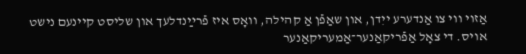אַזוי ווי צו אַנדערע ייִדן, און שאַפֿן אַ קהילה, וואָס איז פֿרײַנדלעך און שליסט קיינעם נישט אויס. די צאָל אַפֿריקאַנער־אַמעריקאַנער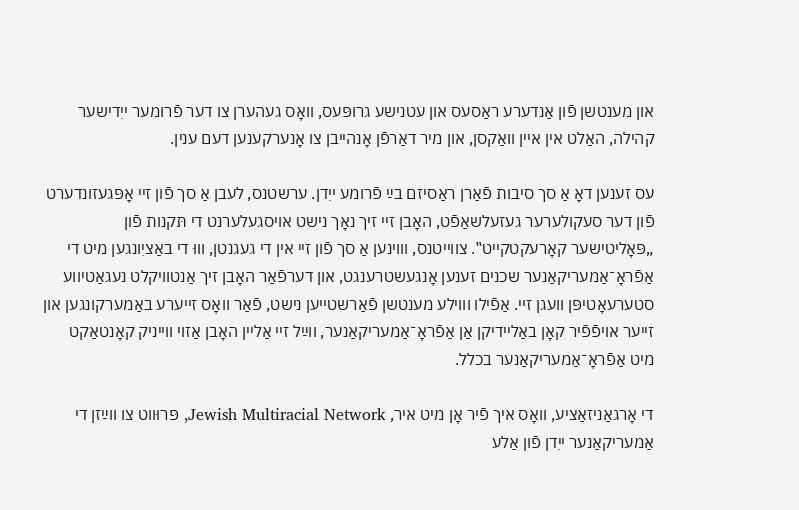און מענטשן פֿון אַנדערע ראַסעס און עטנישע גרופּעס, וואָס געהערן צו דער פֿרומער ייִדישער קהילה, האַלט אין איין וואַקסן, און מיר דאַרפֿן אָנהייבן צו אָנערקענען דעם ענין.

עס זענען דאָ אַ סך סיבות פֿאַרן ראַסיזם בײַ פֿרומע ייִדן. ערשטנס, לעבן אַ סך פֿון זיי אָפּגעזונדערט פֿון דער סעקולערער געזעלשאַפֿט, האָבן זיי זיך נאָך נישט אויסגעלערנט די תּקנות פֿון „פּאָליטישער קאָרעקטקייט‟. צווייטנס, וווינען אַ סך פֿון זיי אין די געגנטן, וווּ די באַציִונגען מיט די אַפֿראָ־אַמעריקאַנער שכנים זענען אָנגעשטרענגט, און דערפֿאַר האָבן זיך אַנטוויקלט נעגאַטיווע סטערעאָטיפּן וועגן זיי. אַפֿילו וווילע מענטשן פֿאַרשטייען נישט, פֿאַר וואָס זייערע באַמערקונגען און זייער אויפֿפֿיר קאָן באַליידיקן אַן אַפֿראָ־אַמעריקאַנער, ווײַל זיי אַליין האָבן אַזוי ווייניק קאָנטאַקט מיט אַפֿראָ־אַמעריקאַנער בכלל.

די אָרגאַניזאַציע, וואָס איך פֿיר אָן מיט איר, Jewish Multiracial Network, פּרוּווט צו ווײַזן די אַמעריקאַנער ייִדן פֿון אַלע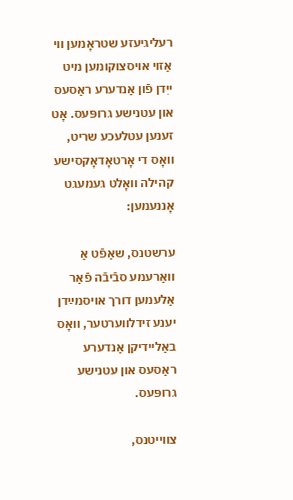רעליגיעזע שטראָמען ווי אַזוי אויסצוקומען מיט ייִדן פֿון אַנדערע ראַסעס און עטנישע גרופּעס. אָט זענען עטלעכע שריט, וואָס די אָרטאָדאָקסישע קהילה וואָלט געמעגט אָננעמען:

ערשטנס, שאַפֿט אַ וואַרעמע סבֿיבֿה פֿאַר אַלעמען דורך אויסמײַדן יענע זידלווערטער, וואָס באַליידיקן אַנדערע ראַסעס און עטנישע גרופּעס.

צווייטנס,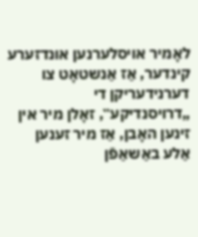לאָמיר אויסלערנען אונדזערע קינדער, אַז אַנשטאָט צו דערנידעריקן די „דרויסנדיקע‟, זאָלן מיר אין זינען האָבן, אַז מיר זענען אַלע באַשאַפֿן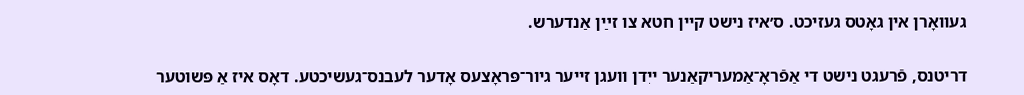געוואָרן אין גאָטס געזיכט. ס׳איז נישט קיין חטא צו זײַן אַנדערש.

דריטנס, פֿרעגט נישט די אַפֿראָ־אַמעריקאַנער ייִדן וועגן זייער גיור־פּראָצעס אָדער לעבנס־געשיכטע. דאָס איז אַ פּשוטער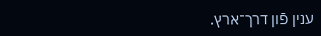ענין פֿון דרך־ארץ.